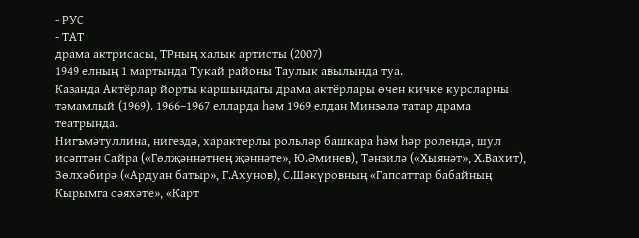- РУС
- ТАТ
драма актрисасы, ТРның халык артисты (2007)
1949 елның 1 мартында Тукай районы Таулык авылында туа.
Казанда Актёрлар йорты каршындагы драма актёрлары өчен кичке курсларны тәмамлый (1969). 1966–1967 елларда һәм 1969 елдан Минзәлә татар драма театрында.
Нигъмәтуллина, нигездә, характерлы рольләр башкара һәм һәр ролендә, шул исәптән Сайра («Гөлҗәннәтнең җәннәте», Ю.Әминев), Тәнзилә («Хыянәт», Х.Вахит), Зөлхәбирә («Ардуан батыр», Г.Ахунов), С.Шәкүровның «Гапсаттар бабайның Кырымга сәяхәте», «Карт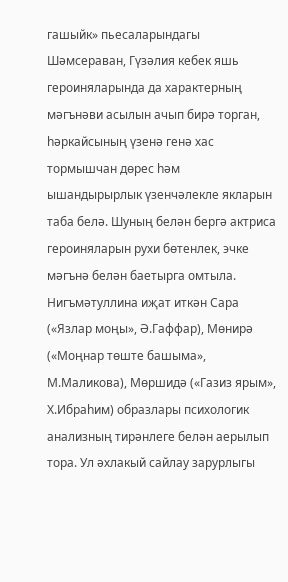гашыйк» пьесаларындагы Шәмсераван, Гүзәлия кебек яшь героиняларында да характерның мәгънәви асылын ачып бирә торган, һәркайсының үзенә генә хас тормышчан дөрес һәм ышандырырлык үзенчәлекле якларын таба белә. Шуның белән бергә актриса героиняларын рухи бөтенлек, эчке мәгънә белән баетырга омтыла.
Нигъмәтуллина иҗат иткән Сара («Язлар моңы», Ә.Гаффар), Мөнирә («Моңнар төште башыма», М.Маликова), Мөршидә («Газиз ярым», Х.Ибраһим) образлары психологик анализның тирәнлеге белән аерылып тора. Ул әхлакый сайлау зарурлыгы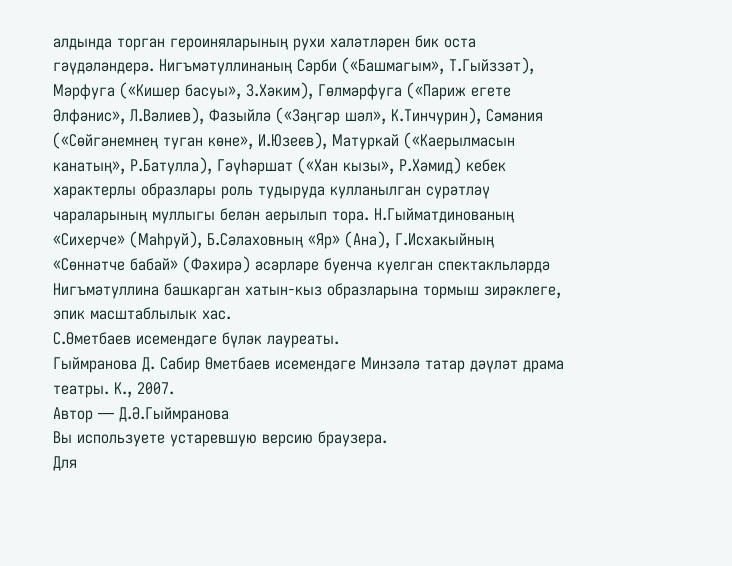алдында торган героиняларының рухи халәтләрен бик оста гәүдәләндерә. Нигъмәтуллинаның Сәрби («Башмагым», Т.Гыйззәт), Мәрфуга («Кишер басуы», З.Хәким), Гөлмәрфуга («Париж егете Әлфәнис», Л.Вәлиев), Фазыйлә («Зәңгәр шәл», К.Тинчурин), Сәмәния («Сөйгәнемнең туган көне», И.Юзеев), Матуркай («Каерылмасын канатың», Р.Батулла), Гәүһәршат («Хан кызы», Р.Хәмид) кебек характерлы образлары роль тудыруда кулланылган сурәтләү чараларының муллыгы белән аерылып тора. Н.Гыйматдинованың «Сихерче» (Маһруй), Б.Сәлаховның «Яр» (Ана), Г.Исхакыйның «Сөннәтче бабай» (Фәхирә) әсәрләре буенча куелган спектакльләрдә Нигъмәтуллина башкарган хатын-кыз образларына тормыш зирәклеге, эпик масштаблылык хас.
С.Өметбаев исемендәге бүләк лауреаты.
Гыймранова Д. Сабир Өметбаев исемендәге Минзәлә татар дәүләт драма театры. К., 2007.
Автор — Д.Ә.Гыймранова
Вы используете устаревшую версию браузера.
Для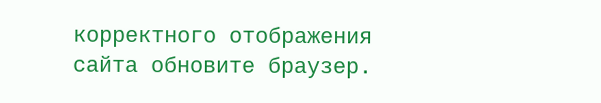корректного отображения сайта обновите браузер.